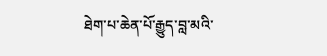ཐེག་པ་ཆེན་པོ་རྒྱུད་བླ་མའི་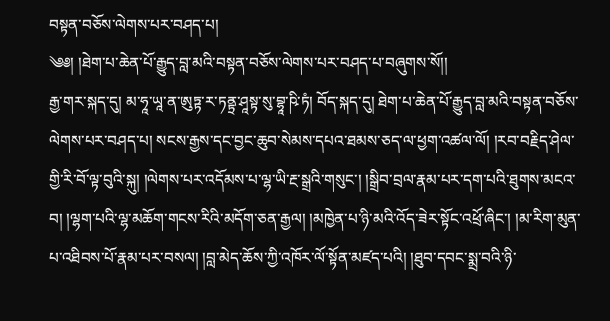བསྟན་བཅོས་ལེགས་པར་བཤད་པ།
༄༅། །ཐེག་པ་ཆེན་པོ་རྒྱུད་བླ་མའི་བསྟན་བཅོས་ལེགས་པར་བཤད་པ་བཞུགས་སོ།།
རྒྱ་གར་སྐད་དུ། མ་ཧཱ་ཡཱ་ན་ཨུཏྟ་ར་ཏནྟྲ་ཤཱསྟ་སུ་བྷཱ་ཥི་ཏཾ། བོད་སྐད་དུ། ཐེག་པ་ཆེན་པོ་རྒྱུད་བླ་མའི་བསྟན་བཅོས་ལེགས་པར་བཤད་པ། སངས་རྒྱས་དང་བྱང་ཆུབ་སེམས་དཔའ་ཐམས་ཅད་ལ་ཕྱག་འཚལ་ལོ། །རབ་བརྗིད་ཤེལ་གྱི་རི་བོ་ལྟ་བུའི་སྐུ། །ལེགས་པར་འདོམས་པ་ལྷ་ཡི་རྔ་སྒྲའི་གསུང་། །སྒྲིབ་བྲལ་རྣམ་པར་དག་པའི་ཐུགས་མངའ་བ། །ལྷག་པའི་ལྷ་མཆོག་གངས་རིའི་མདོག་ཅན་རྒྱལ། །མཁྱེན་པ་ཉི་མའི་འོད་ཟེར་སྟོང་འཕྲོ་ཞིང་། །མ་རིག་མུན་པ་འཐིབས་པོ་རྣམ་པར་བསལ། །བླ་མེད་ཆོས་ཀྱི་འཁོར་ལོ་སྟོན་མཛད་པའི། །ཐུབ་དབང་སྨྲ་བའི་ཉི་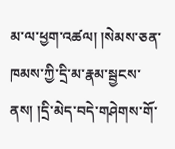མ་ལ་ཕྱག་འཚལ། །སེམས་ཅན་ཁམས་ཀྱི་དྲི་མ་རྣམ་སྦྱངས་ནས། །དྲི་མེད་བདེ་གཤེགས་གོ་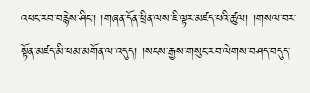འཕང་རབ་བརྙེས་ཤིང་། །གཞན་དོན་ཕྲིན་ལས་ཇི་ལྟར་མཛད་པའི་ཚུལ། །གསལ་བར་སྟོན་མཛད་མི་ཕམ་མགོན་ལ་འདུད། །སངས་རྒྱས་གསུང་རབ་ལེགས་བཤད་བདུད་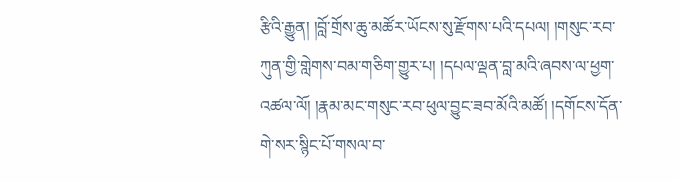རྩིའི་རྒྱུན། །བློ་གྲོས་ཆུ་མཚོར་ཡོངས་སུ་རྫོགས་པའི་དཔལ། །གསུང་རབ་ཀུན་གྱི་གླེགས་བམ་གཅིག་གྱུར་པ། །དཔལ་ལྡན་བླ་མའི་ཞབས་ལ་ཕྱག་འཚལ་ལོ། །རྣམ་མང་གསུང་རབ་ཕུལ་བྱུང་ཟབ་མོའི་མཚོ། །དགོངས་དོན་གེ་སར་སྙིང་པོ་གསལ་བ་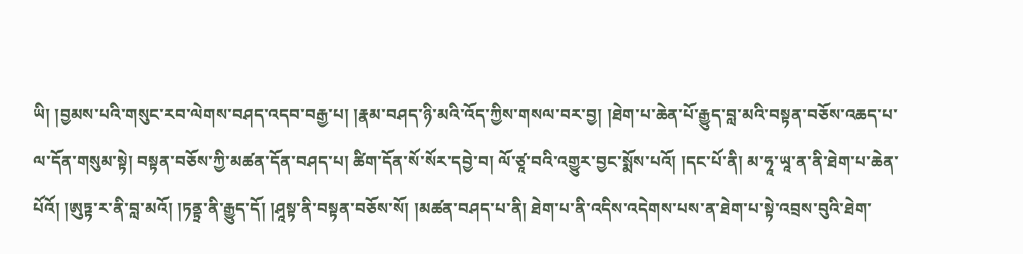ཡི། །བྱམས་པའི་གསུང་རབ་ལེགས་བཤད་འདབ་བརྒྱ་པ། །རྣམ་བཤད་ཉི་མའི་འོད་ཀྱིས་གསལ་བར་བྱ། །ཐེག་པ་ཆེན་པོ་རྒྱུད་བླ་མའི་བསྟན་བཅོས་འཆད་པ་ལ་དོན་གསུམ་སྟེ། བསྟན་བཅོས་ཀྱི་མཚན་དོན་བཤད་པ། ཚིག་དོན་སོ་སོར་དབྱེ་བ། ལོ་ཙཱ་བའི་འགྱུར་བྱང་སྨོས་པའོ། །དང་པོ་ནི། མ་ཧཱ་ཡཱ་ན་ནི་ཐེག་པ་ཆེན་པོའོ། །ཨུཏྟ་ར་ནི་བླ་མའོ། །ཏནྟྲ་ནི་རྒྱུད་དོ། །ཤཱསྟ་ནི་བསྟན་བཅོས་སོ། །མཚན་བཤད་པ་ནི། ཐེག་པ་ནི་འདིས་འདེགས་པས་ན་ཐེག་པ་སྟེ་འབྲས་བུའི་ཐེག་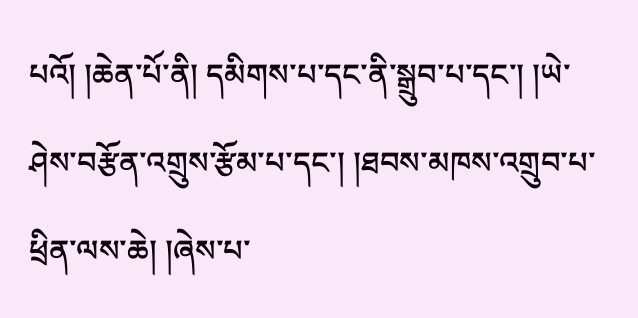པའོ། །ཆེན་པོ་ནི། དམིགས་པ་དང་ནི་སྒྲུབ་པ་དང་། །ཡེ་ཤེས་བརྩོན་འགྲུས་རྩོམ་པ་དང་། །ཐབས་མཁས་འགྲུབ་པ་ཕྲིན་ལས་ཆེ། །ཞེས་པ་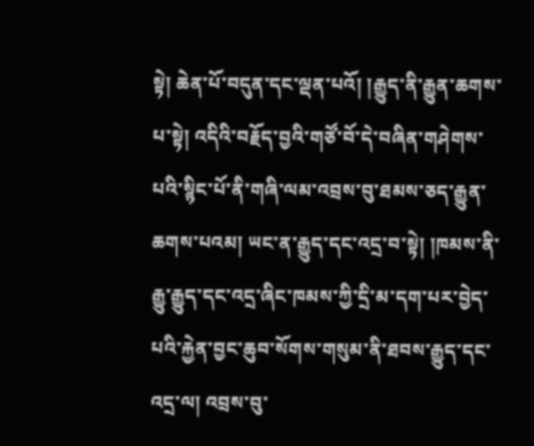སྟེ། ཆེན་པོ་བདུན་དང་ལྡན་པའོ། །རྒྱུད་ནི་རྒྱུན་ཆགས་པ་སྟེ། འདིའི་བརྗོད་བྱའི་གཙོ་བོ་དེ་བཞིན་གཤེགས་པའི་སྙིང་པོ་ནི་གཞི་ལམ་འབྲས་བུ་ཐམས་ཅད་རྒྱུན་ཆགས་པའམ། ཡང་ན་རྒྱུད་དང་འདྲ་བ་སྟེ། །ཁམས་ནི་རྒྱུ་རྒྱུད་དང་འདྲ་ཞིང་ཁམས་ཀྱི་དྲི་མ་དག་པར་བྱེད་པའི་རྐྱེན་བྱང་ཆུབ་སོགས་གསུམ་ནི་ཐབས་རྒྱུད་དང་འདྲ་ལ། འབྲས་བུ་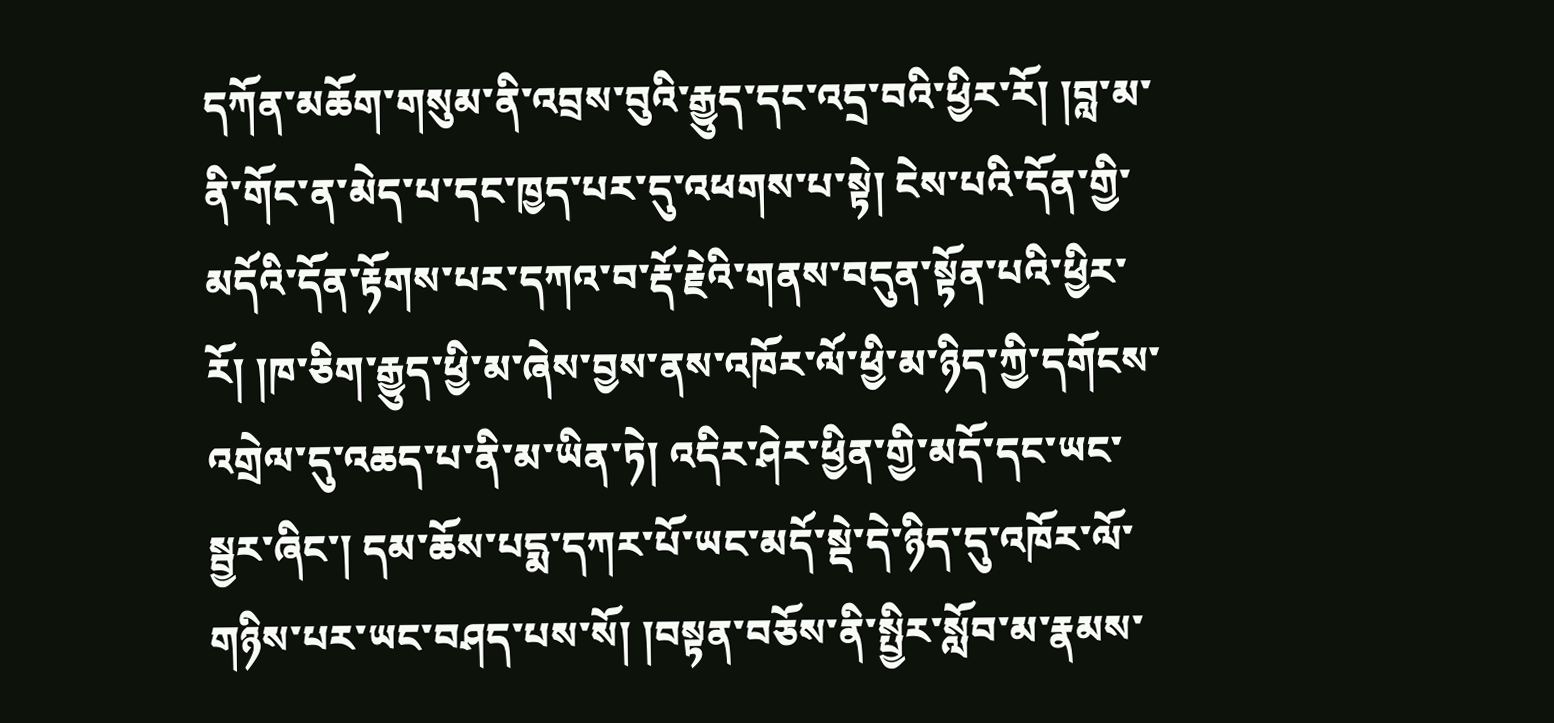དཀོན་མཆོག་གསུམ་ནི་འབྲས་བུའི་རྒྱུད་དང་འདྲ་བའི་ཕྱིར་རོ། །བླ་མ་ནི་གོང་ན་མེད་པ་དང་ཁྱད་པར་དུ་འཕགས་པ་སྟེ། ངེས་པའི་དོན་གྱི་མདོའི་དོན་རྟོགས་པར་དཀའ་བ་རྡོ་རྗེའི་གནས་བདུན་སྟོན་པའི་ཕྱིར་རོ། །ཁ་ཅིག་རྒྱུད་ཕྱི་མ་ཞེས་བྱས་ནས་འཁོར་ལོ་ཕྱི་མ་ཉིད་ཀྱི་དགོངས་འགྲེལ་དུ་འཆད་པ་ནི་མ་ཡིན་ཏེ། འདིར་ཤེར་ཕྱིན་གྱི་མདོ་དང་ཡང་སྦྱར་ཞིང་། དམ་ཆོས་པདྨ་དཀར་པོ་ཡང་མདོ་སྡེ་དེ་ཉིད་དུ་འཁོར་ལོ་གཉིས་པར་ཡང་བཤད་པས་སོ། །བསྟན་བཅོས་ནི་སྤྱིར་སློབ་མ་རྣམས་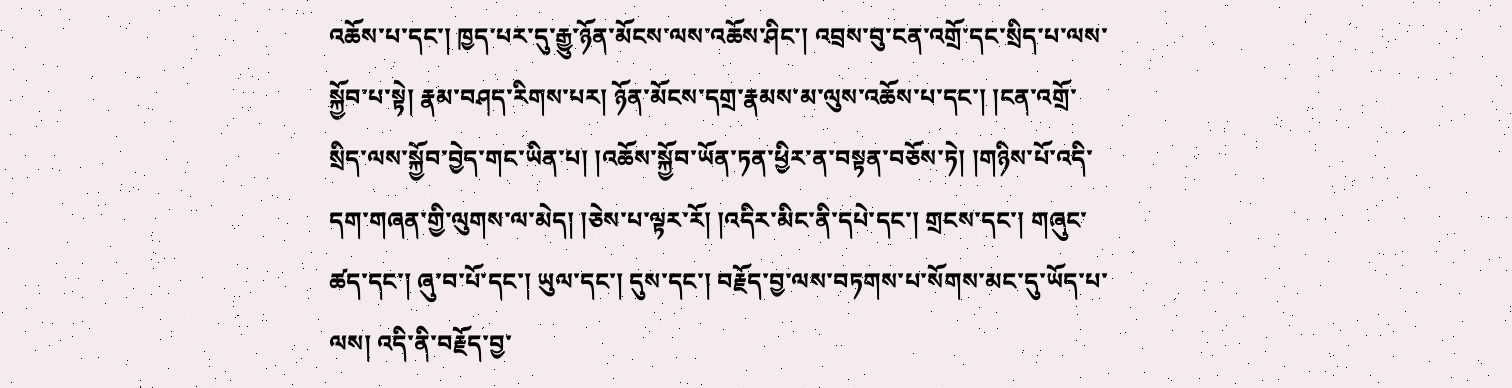འཆོས་པ་དང་། ཁྱད་པར་དུ་རྒྱུ་ཉོན་མོངས་ལས་འཆོས་ཤིང་། འབྲས་བུ་ངན་འགྲོ་དང་སྲིད་པ་ལས་སྐྱོབ་པ་སྟེ། རྣམ་བཤད་རིགས་པར། ཉོན་མོངས་དགྲ་རྣམས་མ་ལུས་འཆོས་པ་དང་། །ངན་འགྲོ་སྲིད་ལས་སྐྱོབ་བྱེད་གང་ཡིན་པ། །འཆོས་སྐྱོབ་ཡོན་ཏན་ཕྱིར་ན་བསྟན་བཅོས་ཏེ། །གཉིས་པོ་འདི་དག་གཞན་གྱི་ལུགས་ལ་མེད། །ཅེས་པ་ལྟར་རོ། །འདིར་མིང་ནི་དཔེ་དང་། གྲངས་དང་། གཞུང་ཚད་དང་། ཞུ་བ་པོ་དང་། ཡུལ་དང་། དུས་དང་། བརྗོད་བྱ་ལས་བཏགས་པ་སོགས་མང་དུ་ཡོད་པ་ལས། འདི་ནི་བརྗོད་བྱ་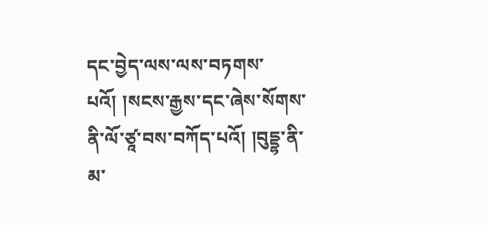དང་བྱེད་ལས་ལས་བཏགས་པའོ། །སངས་རྒྱས་དང་ཞེས་སོགས་ནི་ལོ་ཙཱ་བས་བཀོད་པའོ། །བུདྡྷ་ནི་མ་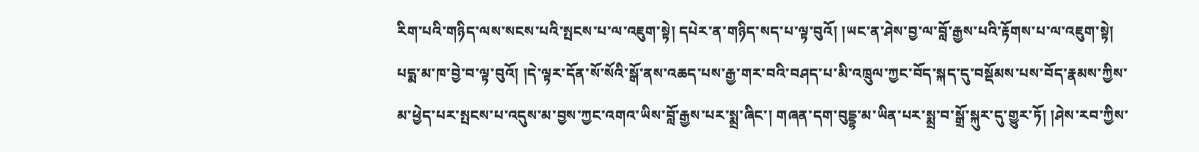རིག་པའི་གཉིད་ལས་སངས་པའི་སྤངས་པ་ལ་འཇུག་སྟེ། དཔེར་ན་གཉིད་སད་པ་ལྟ་བུའོ། །ཡང་ན་ཤེས་བྱ་ལ་བློ་རྒྱས་པའི་རྟོགས་པ་ལ་འཇུག་སྟེ། པདྨ་མ་ཁ་བྱེ་བ་ལྟ་བུའོ། །དེ་ལྟར་དོན་སོ་སོའི་སྒོ་ནས་འཆད་པས་རྒྱ་གར་བའི་བཤད་པ་མི་འཁྲུལ་ཀྱང་བོད་སྐད་དུ་བསྡོམས་པས་བོད་རྣམས་ཀྱིས་མ་ཕྱེད་པར་སྤངས་པ་འདུས་མ་བྱས་ཀྱང་འགའ་ཡིས་བློ་རྒྱས་པར་སྨྲ་ཞིང་། གཞན་དག་བུདྡྷ་མ་ཡིན་པར་སྨྲ་བ་སྒྲོ་སྐུར་དུ་གྱུར་ཏོ། །ཤེས་རབ་ཀྱིས་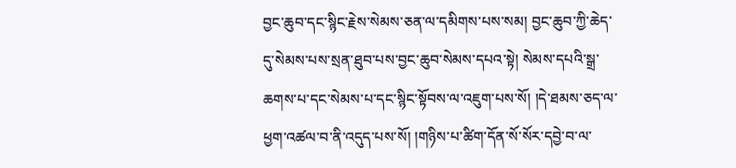བྱང་ཆུབ་དང་སྙིང་རྗེས་སེམས་ཅན་ལ་དམིགས་པས་སམ། བྱང་ཆུབ་ཀྱི་ཆེད་དུ་སེམས་པས་སྲན་ཐུབ་པས་བྱང་ཆུབ་སེམས་དཔའ་སྟེ། སེམས་དཔའི་སྒྲ་ཆགས་པ་དང་སེམས་པ་དང་སྙིང་སྟོབས་ལ་འཇུག་པས་སོ། །དེ་ཐམས་ཅད་ལ་ཕྱག་འཚལ་བ་ནི་འདུད་པས་སོ། །གཉིས་པ་ཚིག་དོན་སོ་སོར་དབྱེ་བ་ལ་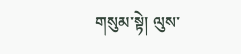གསུམ་སྟེ། ལུས་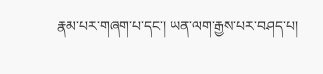རྣམ་པར་གཞག་པ་དང་། ཡན་ལག་རྒྱས་པར་བཤད་པ།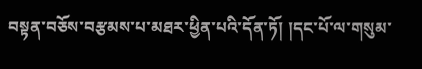བསྟན་བཅོས་བརྩམས་པ་མཐར་ཕྱིན་པའི་དོན་ཏོ། །དང་པོ་ལ་གསུམ་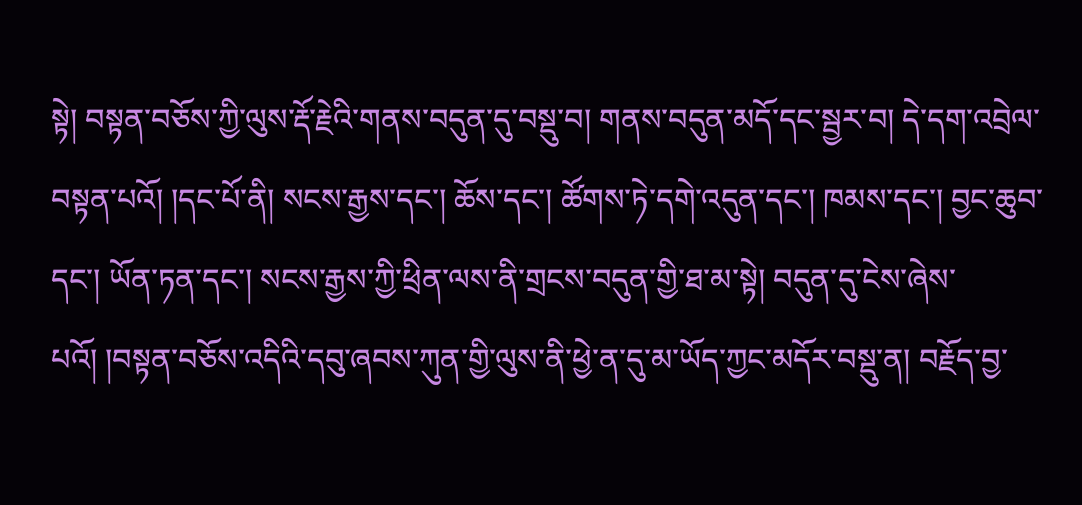སྟེ། བསྟན་བཅོས་ཀྱི་ལུས་རྡོ་རྗེའི་གནས་བདུན་དུ་བསྡུ་བ། གནས་བདུན་མདོ་དང་སྦྱར་བ། དེ་དག་འབྲེལ་བསྟན་པའོ། །དང་པོ་ནི། སངས་རྒྱས་དང་། ཆོས་དང་། ཚོགས་ཏེ་དགེ་འདུན་དང་། ཁམས་དང་། བྱང་ཆུབ་དང་། ཡོན་ཏན་དང་། སངས་རྒྱས་ཀྱི་ཕྲིན་ལས་ནི་གྲངས་བདུན་གྱི་ཐ་མ་སྟེ། བདུན་དུ་ངེས་ཞེས་པའོ། །བསྟན་བཅོས་འདིའི་དབུ་ཞབས་ཀུན་གྱི་ལུས་ནི་ཕྱེ་ན་དུ་མ་ཡོད་ཀྱང་མདོར་བསྡུ་ན། བརྗོད་བྱ་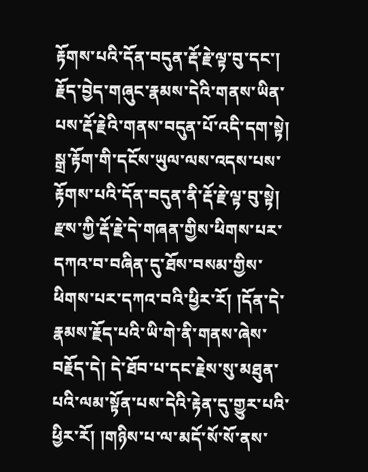རྟོགས་པའི་དོན་བདུན་རྡོ་རྗེ་ལྟ་བུ་དང་། རྗོད་བྱེད་གཞུང་རྣམས་དེའི་གནས་ཡིན་པས་རྡོ་རྗེའི་གནས་བདུན་པོ་འདི་དག་སྟེ། སྒྲ་རྟོག་གི་དངོས་ཡུལ་ལས་འདས་པས་རྟོགས་པའི་དོན་བདུན་ནི་རྡོ་རྗེ་ལྟ་བུ་སྟེ། རྫས་ཀྱི་རྡོ་རྗེ་དེ་གཞན་གྱིས་ཕིགས་པར་དཀའ་བ་བཞིན་དུ་ཐོས་བསམ་གྱིས་ཕིགས་པར་དཀའ་བའི་ཕྱིར་རོ། །དོན་དེ་རྣམས་རྗོད་པའི་ཡི་གེ་ནི་གནས་ཞེས་བརྗོད་དེ། དེ་ཐོབ་པ་དང་རྗེས་སུ་མཐུན་པའི་ལམ་སྟོན་པས་དེའི་རྟེན་དུ་གྱུར་པའི་ཕྱིར་རོ། །གཉིས་པ་ལ་མདོ་སོ་སོ་ནས་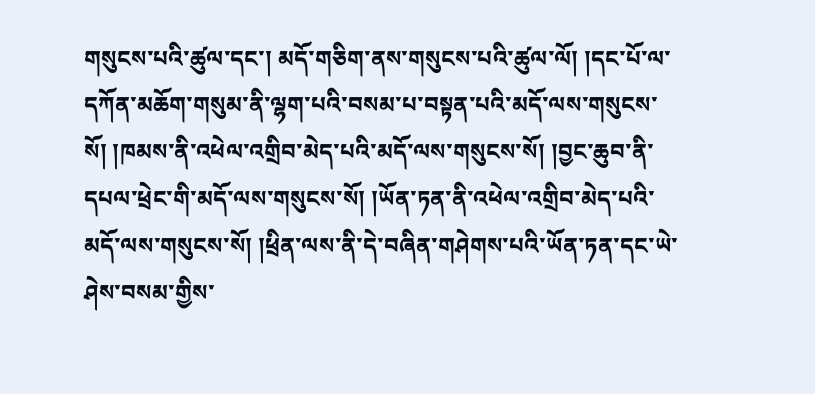གསུངས་པའི་ཚུལ་དང་། མདོ་གཅིག་ནས་གསུངས་པའི་ཚུལ་ལོ། །དང་པོ་ལ་དཀོན་མཆོག་གསུམ་ནི་ལྷག་པའི་བསམ་པ་བསྟན་པའི་མདོ་ལས་གསུངས་སོ། །ཁམས་ནི་འཕེལ་འགྲིབ་མེད་པའི་མདོ་ལས་གསུངས་སོ། །བྱང་ཆུབ་ནི་དཔལ་ཕྲེང་གི་མདོ་ལས་གསུངས་སོ། །ཡོན་ཏན་ནི་འཕེལ་འགྲིབ་མེད་པའི་མདོ་ལས་གསུངས་སོ། །ཕྲིན་ལས་ནི་དེ་བཞིན་གཤེགས་པའི་ཡོན་ཏན་དང་ཡེ་ཤེས་བསམ་གྱིས་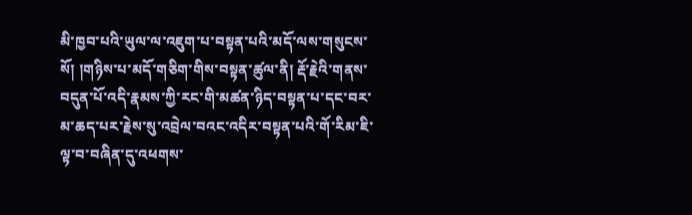མི་ཁྱབ་པའི་ཡུལ་ལ་འཇུག་པ་བསྟན་པའི་མདོ་ལས་གསུངས་སོ། །གཉིས་པ་མདོ་གཅིག་གིས་བསྟན་ཚུལ་ནི། རྡོ་རྗེའི་གནས་བདུན་པོ་འདི་རྣམས་ཀྱི་རང་གི་མཚན་ཉིད་བསྟན་པ་དང་བར་མ་ཆད་པར་རྗེས་སུ་འབྲེལ་བའང་འདིར་བསྟན་པའི་གོ་རིམ་ཇི་ལྟ་བ་བཞིན་དུ་འཕགས་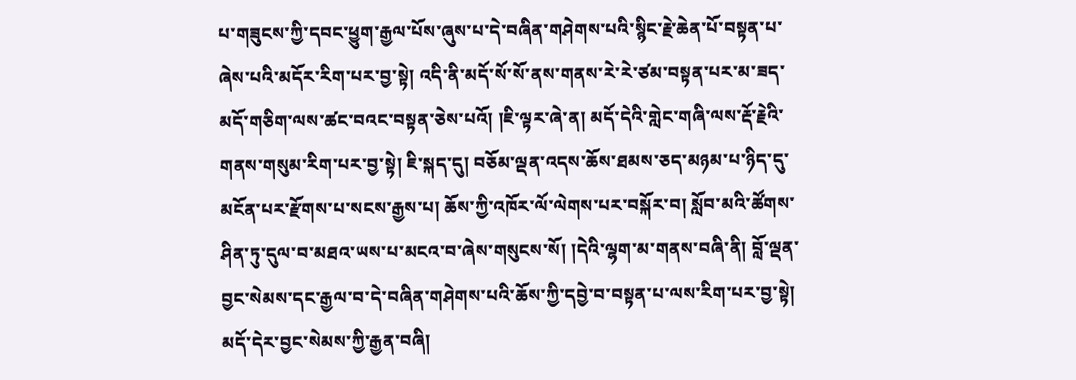པ་གཟུངས་ཀྱི་དབང་ཕྱུག་རྒྱལ་པོས་ཞུས་པ་དེ་བཞིན་གཤེགས་པའི་སྙིང་རྗེ་ཆེན་པོ་བསྟན་པ་ཞེས་པའི་མདོར་རིག་པར་བྱ་སྟེ། འདི་ནི་མདོ་སོ་སོ་ནས་གནས་རེ་རེ་ཙམ་བསྟན་པར་མ་ཟད་མདོ་གཅིག་ལས་ཚང་བའང་བསྟན་ཅེས་པའོ། །ཇི་ལྟར་ཞེ་ན། མདོ་དེའི་གླེང་གཞི་ལས་རྡོ་རྗེའི་གནས་གསུམ་རིག་པར་བྱ་སྟེ། ཇི་སྐད་དུ། བཅོམ་ལྡན་འདས་ཆོས་ཐམས་ཅད་མཉམ་པ་ཉིད་དུ་མངོན་པར་རྫོགས་པ་སངས་རྒྱས་པ། ཆོས་ཀྱི་འཁོར་ལོ་ལེགས་པར་བསྐོར་བ། སློབ་མའི་ཚོགས་ཤིན་ཏུ་དུལ་བ་མཐའ་ཡས་པ་མངའ་བ་ཞེས་གསུངས་སོ། །དེའི་ལྷག་མ་གནས་བཞི་ནི། བློ་ལྡན་བྱང་སེམས་དང་རྒྱལ་བ་དེ་བཞིན་གཤེགས་པའི་ཆོས་ཀྱི་དབྱེ་བ་བསྟན་པ་ལས་རིག་པར་བྱ་སྟེ། མདོ་དེར་བྱང་སེམས་ཀྱི་རྒྱན་བཞི།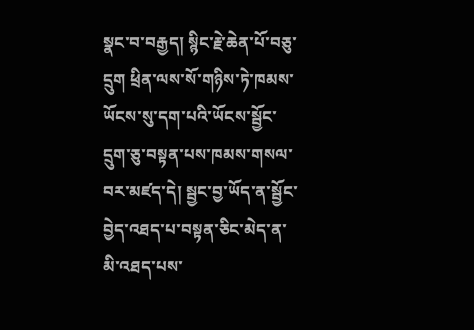སྣང་བ་བརྒྱད། སྙིང་རྗེ་ཆེན་པོ་བཅུ་དྲུག ཕྲིན་ལས་སོ་གཉིས་ཏེ་ཁམས་ཡོངས་སུ་དག་པའི་ཡོངས་སྦྱོང་དྲུག་ཅུ་བསྟན་པས་ཁམས་གསལ་བར་མཛད་དེ། སྦྱང་བྱ་ཡོད་ན་སྦྱོང་བྱེད་འཐད་པ་བསྟན་ཅིང་མེད་ན་མི་འཐད་པས་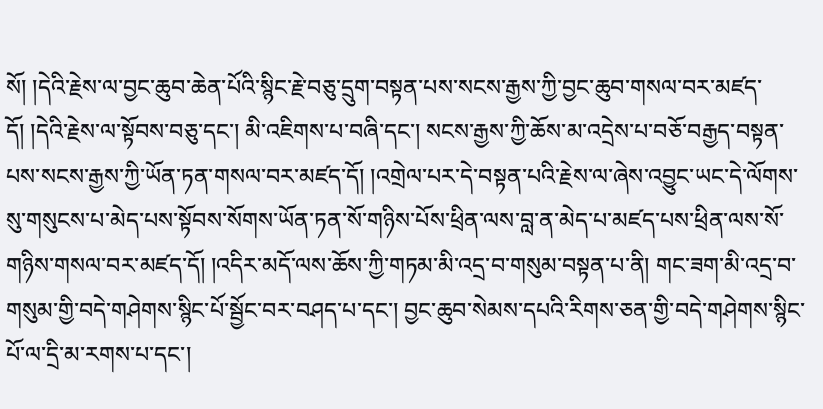སོ། །དེའི་རྗེས་ལ་བྱང་ཆུབ་ཆེན་པོའི་སྙིང་རྗེ་བཅུ་དྲུག་བསྟན་པས་སངས་རྒྱས་ཀྱི་བྱང་ཆུབ་གསལ་བར་མཛད་དོ། །དེའི་རྗེས་ལ་སྟོབས་བཅུ་དང་། མི་འཇིགས་པ་བཞི་དང་། སངས་རྒྱས་ཀྱི་ཆོས་མ་འདྲེས་པ་བཅོ་བརྒྱད་བསྟན་པས་སངས་རྒྱས་ཀྱི་ཡོན་ཏན་གསལ་བར་མཛད་དོ། །འགྲེལ་པར་དེ་བསྟན་པའི་རྗེས་ལ་ཞེས་འབྱུང་ཡང་དེ་ལོགས་སུ་གསུངས་པ་མེད་པས་སྟོབས་སོགས་ཡོན་ཏན་སོ་གཉིས་པོས་ཕྲིན་ལས་བླ་ན་མེད་པ་མཛད་པས་ཕྲིན་ལས་སོ་གཉིས་གསལ་བར་མཛད་དོ། །འདིར་མདོ་ལས་ཆོས་ཀྱི་གཏམ་མི་འདྲ་བ་གསུམ་བསྟན་པ་ནི། གང་ཟག་མི་འདྲ་བ་གསུམ་གྱི་བདེ་གཤེགས་སྙིང་པོ་སྦྱོང་བར་བཤད་པ་དང་། བྱང་ཆུབ་སེམས་དཔའི་རིགས་ཅན་གྱི་བདེ་གཤེགས་སྙིང་པོ་ལ་དྲི་མ་རགས་པ་དང་།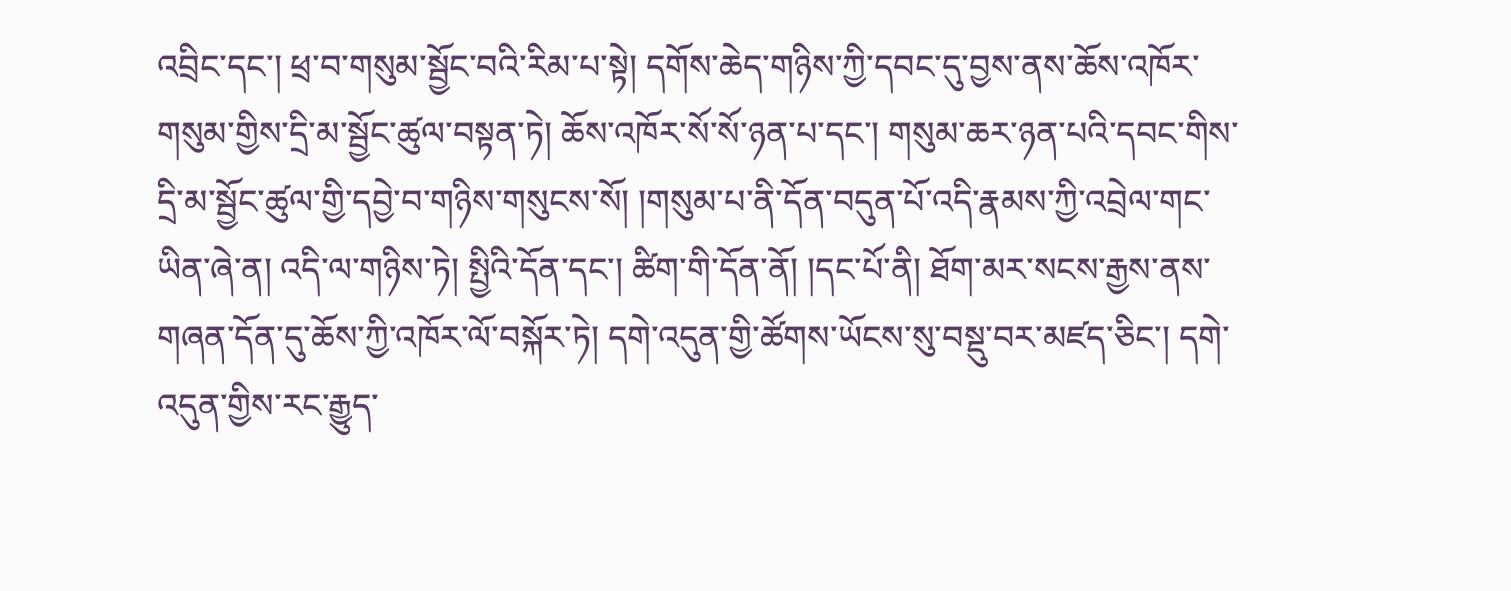འབྲིང་དང་། ཕྲ་བ་གསུམ་སྦྱོང་བའི་རིམ་པ་སྟེ། དགོས་ཆེད་གཉིས་ཀྱི་དབང་དུ་བྱས་ནས་ཆོས་འཁོར་གསུམ་གྱིས་དྲི་མ་སྦྱོང་ཚུལ་བསྟན་ཏེ། ཆོས་འཁོར་སོ་སོ་ཉན་པ་དང་། གསུམ་ཆར་ཉན་པའི་དབང་གིས་དྲི་མ་སྦྱོང་ཚུལ་གྱི་དབྱེ་བ་གཉིས་གསུངས་སོ། །གསུམ་པ་ནི་དོན་བདུན་པོ་འདི་རྣམས་ཀྱི་འབྲེལ་གང་ཡིན་ཞེ་ན། འདི་ལ་གཉིས་ཏེ། སྤྱིའི་དོན་དང་། ཚིག་གི་དོན་ནོ། །དང་པོ་ནི། ཐོག་མར་སངས་རྒྱས་ནས་གཞན་དོན་དུ་ཆོས་ཀྱི་འཁོར་ལོ་བསྐོར་ཏེ། དགེ་འདུན་གྱི་ཚོགས་ཡོངས་སུ་བསྡུ་བར་མཛད་ཅིང་། དགེ་འདུན་གྱིས་རང་རྒྱུད་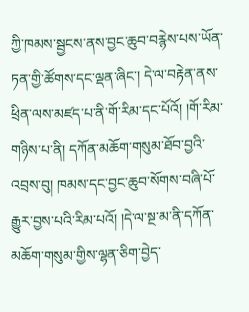ཀྱི་ཁམས་སྦྱངས་ནས་བྱང་ཆུབ་བརྙེས་པས་ཡོན་ཏན་གྱི་ཚོགས་དང་ལྡན་ཞིང་། དེ་ལ་བརྟེན་ནས་ཕྲིན་ལས་མཛད་པ་ནི་གོ་རིམ་དང་པོའོ། །གོ་རིམ་གཉིས་པ་ནི། དཀོན་མཆོག་གསུམ་ཐོབ་བྱའི་འབྲས་བུ། ཁམས་དང་བྱང་ཆུབ་སོགས་བཞི་པོ་རྒྱུར་བྱས་པའི་རིམ་པའོ། །དེ་ལ་སྔ་མ་ནི་དཀོན་མཆོག་གསུམ་གྱིས་ལྷན་ཅིག་བྱེད་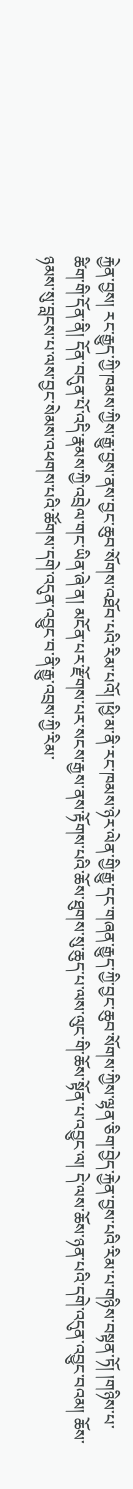རྐྱེན་བྱས། རང་རྒྱུད་ཀྱི་ཁམས་ཀྱིས་རྒྱུ་བྱས་ནས་བྱང་ཆུབ་སོགས་འཐོབ་པའི་རིམ་པའོ། །ཕྱི་མ་ནི་རང་ཁམས་ཉེར་ལེན་གྱི་རྒྱུ་དང་གཞན་རྒྱུད་ཀྱི་བྱང་ཆུབ་སོགས་ཀྱིས་ལྷན་ཅིག་བྱེད་རྐྱེན་བྱས་པའི་རིམ་པ་གཉིས་བསྟན་ཏོ། །གཉིས་པ་ཚིག་གི་དོན་ནི། དོན་བདུན་པོ་འདི་རྣམས་ཀྱི་འབྲེལ་གང་ཡིན་ཞེ་ན། མངོན་པར་རྫོགས་པར་སངས་རྒྱས་ནས་རྟོགས་པའི་ཆོས་ཐུགས་སུ་ཆུད་པ་ལས་ལུང་གི་ཆོས་སྟོན་པ་འབྱུང་ལ། དེ་ལས་ཆོས་ཉན་པའི་དགེ་འདུན་འབྱུང་བའམ། ཆོས་ཉམས་སུ་བླངས་པ་ལས་བྱང་སེམས་འཕགས་པའི་ཚོགས་དགེ་འདུན་འབྱུང་བ་ནི་རྒྱུ་འབྲས་ཀྱི་རིམ་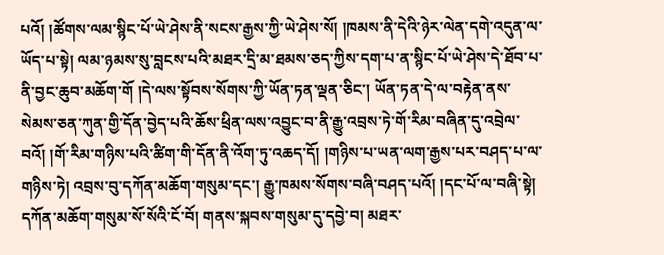པའོ། །ཚོགས་ལམ་སྙིང་པོ་ཡེ་ཤེས་ནི་སངས་རྒྱས་ཀྱི་ཡེ་ཤེས་སོ། །ཁམས་ནི་དེའི་ཉེར་ལེན་དགེ་འདུན་ལ་ཡོད་པ་སྟེ། ལམ་ཉམས་སུ་བླངས་པའི་མཐར་དྲི་མ་ཐམས་ཅད་ཀྱིས་དག་པ་ན་སྙིང་པོ་ཡེ་ཤེས་དེ་ཐོབ་པ་ནི་བྱང་ཆུབ་མཆོག་གོ །དེ་ལས་སྟོབས་སོགས་ཀྱི་ཡོན་ཏན་ལྡན་ཅིང་། ཡོན་ཏན་དེ་ལ་བརྟེན་ནས་སེམས་ཅན་ཀུན་གྱི་དོན་བྱེད་པའི་ཆོས་ཕྲིན་ལས་འབྱུང་བ་ནི་རྒྱུ་འབྲས་ཏེ་གོ་རིམ་བཞིན་དུ་འབྲེལ་བའོ། །གོ་རིམ་གཉིས་པའི་ཚིག་གི་དོན་ནི་འོག་ཏུ་འཆད་དོ། །གཉིས་པ་ཡན་ལག་རྒྱས་པར་བཤད་པ་ལ་གཉིས་ཏེ། འབྲས་བུ་དཀོན་མཆོག་གསུམ་དང་། རྒྱུ་ཁམས་སོགས་བཞི་བཤད་པའོ། །དང་པོ་ལ་བཞི་སྟེ། དཀོན་མཆོག་གསུམ་སོ་སོའི་ངོ་བོ། གནས་སྐབས་གསུམ་དུ་དབྱེ་བ། མཐར་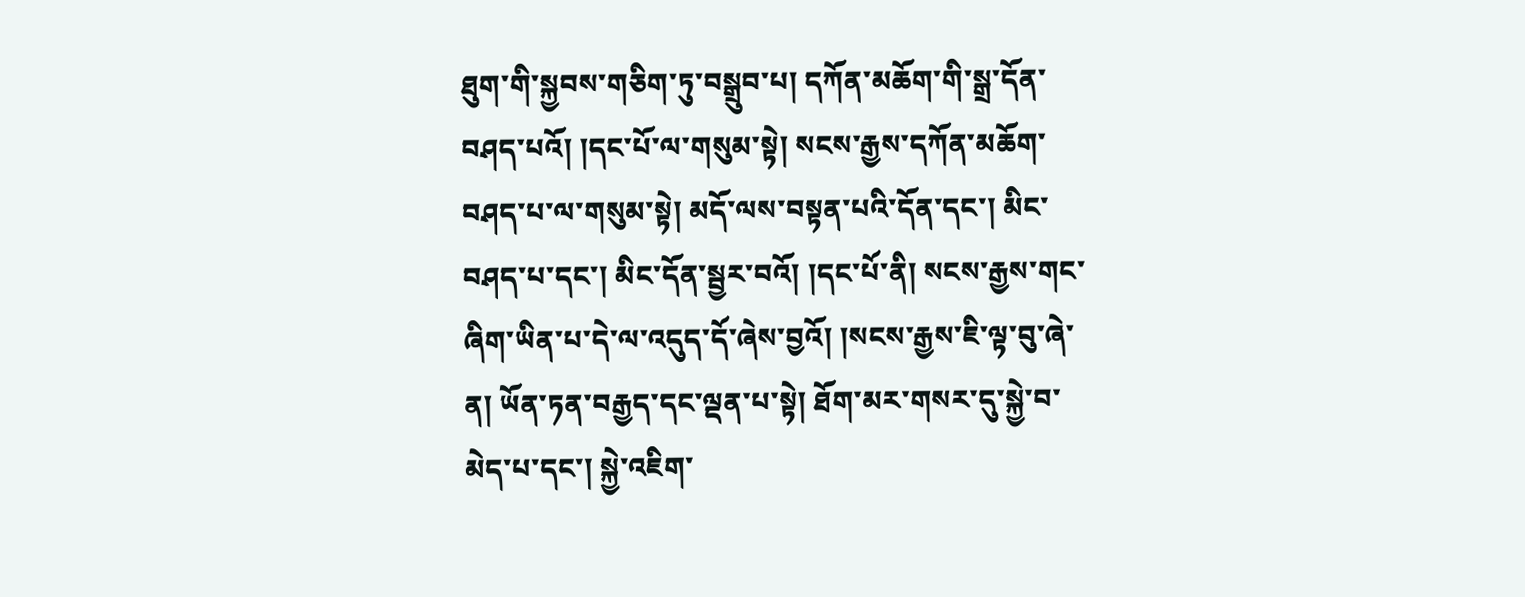ཐུག་གི་སྐྱབས་གཅིག་ཏུ་བསྒྲུབ་པ། དཀོན་མཆོག་གི་སྒྲ་དོན་བཤད་པའོ། །དང་པོ་ལ་གསུམ་སྟེ། སངས་རྒྱས་དཀོན་མཆོག་བཤད་པ་ལ་གསུམ་སྟེ། མདོ་ལས་བསྟན་པའི་དོན་དང་། མིང་བཤད་པ་དང་། མིང་དོན་སྦྱར་བའོ། །དང་པོ་ནི། སངས་རྒྱས་གང་ཞིག་ཡིན་པ་དེ་ལ་འདུད་དོ་ཞེས་བྱའོ། །སངས་རྒྱས་ཇི་ལྟ་བུ་ཞེ་ན། ཡོན་ཏན་བརྒྱད་དང་ལྡན་པ་སྟེ། ཐོག་མར་གསར་དུ་སྐྱེ་བ་མེད་པ་དང་། སྐྱེ་འཇིག་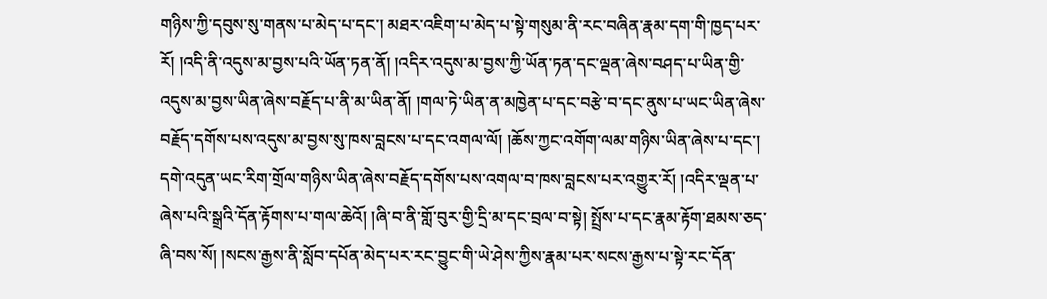གཉིས་ཀྱི་དབུས་སུ་གནས་པ་མེད་པ་དང་། མཐར་འཇིག་པ་མེད་པ་སྟེ་གསུམ་ནི་རང་བཞིན་རྣམ་དག་གི་ཁྱད་པར་རོ། །འདི་ནི་འདུས་མ་བྱས་པའི་ཡོན་ཏན་ནོ། །འདིར་འདུས་མ་བྱས་ཀྱི་ཡོན་ཏན་དང་ལྡན་ཞེས་བཤད་པ་ཡིན་གྱི་འདུས་མ་བྱས་ཡིན་ཞེས་བརྗོད་པ་ནི་མ་ཡིན་ནོ། །གལ་ཏེ་ཡིན་ན་མཁྱེན་པ་དང་བརྩེ་བ་དང་ནུས་པ་ཡང་ཡིན་ཞེས་བརྗོད་དགོས་པས་འདུས་མ་བྱས་སུ་ཁས་བླངས་པ་དང་འགལ་ལོ། །ཆོས་ཀྱང་འགོག་ལམ་གཉིས་ཡིན་ཞེས་པ་དང་། དགེ་འདུན་ཡང་རིག་གྲོལ་གཉིས་ཡིན་ཞེས་བརྗོད་དགོས་པས་འགལ་བ་ཁས་བླངས་པར་འགྱུར་རོ། །འདིར་ལྡན་པ་ཞེས་པའི་སྒྲའི་དོན་རྟོགས་པ་གལ་ཆེའོ། །ཞི་བ་ནི་གློ་བུར་གྱི་དྲི་མ་དང་བྲལ་བ་སྟེ། སྤྲོས་པ་དང་རྣམ་རྟོག་ཐམས་ཅད་ཞི་བས་སོ། །སངས་རྒྱས་ནི་སློབ་དཔོན་མེད་པར་རང་བྱུང་གི་ཡེ་ཤེས་ཀྱིས་རྣམ་པར་སངས་རྒྱས་པ་སྟེ་རང་དོན་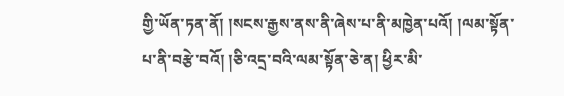གྱི་ཡོན་ཏན་ནོ། །སངས་རྒྱས་ནས་ནི་ཞེས་པ་ནི་མཁྱེན་པའོ། །ལམ་སྟོན་པ་ནི་བརྩེ་བའོ། །ཅི་འདྲ་བའི་ལམ་སྟོན་ཅེ་ན། ཕྱིར་མི་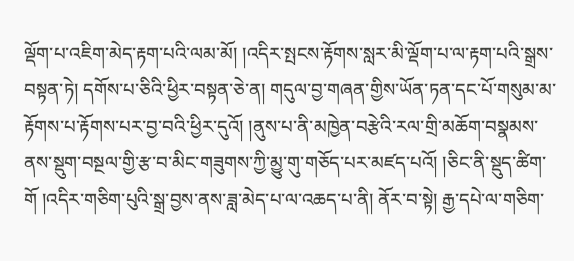ལྡོག་པ་འཇིག་མེད་རྟག་པའི་ལམ་མོ། །འདིར་སྤངས་རྟོགས་སླར་མི་ལྡོག་པ་ལ་རྟག་པའི་སྒྲས་བསྟན་ཏེ། དགོས་པ་ཅིའི་ཕྱིར་བསྟན་ཅེ་ན། གདུལ་བྱ་གཞན་གྱིས་ཡོན་ཏན་དང་པོ་གསུམ་མ་རྟོགས་པ་རྟོགས་པར་བྱ་བའི་ཕྱིར་དུའོ། །ནུས་པ་ནི་མཁྱེན་བརྩེའི་རལ་གྲི་མཆོག་བསྣམས་ནས་སྡུག་བསྔལ་གྱི་རྩ་བ་མིང་གཟུགས་ཀྱི་མྱུ་གུ་གཅོད་པར་མཛད་པའོ། །ཅིང་ནི་སྡུད་ཚིག་གོ །འདིར་གཅིག་པུའི་སྒྲ་བྱས་ནས་ཟླ་མེད་པ་ལ་འཆད་པ་ནི། ནོར་བ་སྟེ། རྒྱ་དཔེ་ལ་གཅིག་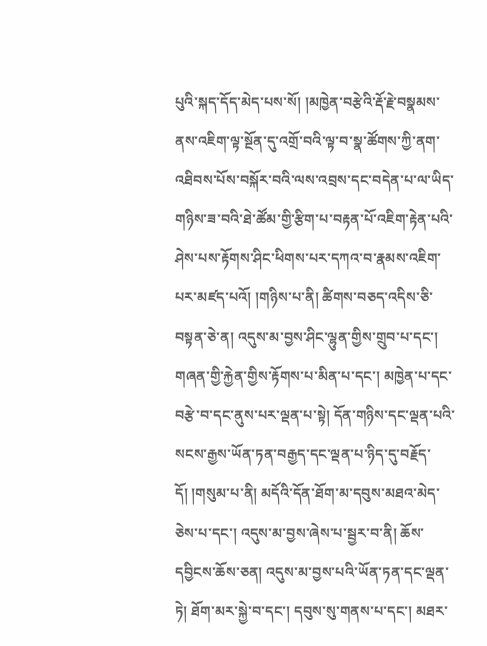པུའི་སྐད་དོད་མེད་པས་སོ། །མཁྱེན་བརྩེའི་རྡོ་རྗེ་བསྣམས་ནས་འཇིག་ལྟ་སྔོན་དུ་འགྲོ་བའི་ལྟ་བ་སྣ་ཚོགས་ཀྱི་ནག་འཐིབས་པོས་བསྐོར་བའི་ལས་འབྲས་དང་བདེན་པ་ལ་ཡིད་གཉིས་ཟ་བའི་ཐེ་ཚོམ་གྱི་རྩིག་པ་བརྟན་པོ་འཇིག་རྟེན་པའི་ཤེས་པས་རྟོགས་ཤིང་ཕིགས་པར་དཀའ་བ་རྣམས་འཇིག་པར་མཛད་པའོ། །གཉིས་པ་ནི། ཚིགས་བཅད་འདིས་ཅི་བསྟན་ཅེ་ན། འདུས་མ་བྱས་ཤིང་ལྷུན་གྱིས་གྲུབ་པ་དང་། གཞན་གྱི་རྐྱེན་གྱིས་རྟོགས་པ་མིན་པ་དང་། མཁྱེན་པ་དང་བརྩེ་བ་དང་ནུས་པར་ལྡན་པ་སྟེ། དོན་གཉིས་དང་ལྡན་པའི་སངས་རྒྱས་ཡོན་ཏན་བརྒྱད་དང་ལྡན་པ་ཉིད་དུ་བརྗོད་དོ། །གསུམ་པ་ནི། མདོའི་དོན་ཐོག་མ་དབུས་མཐའ་མེད་ཅེས་པ་དང་། འདུས་མ་བྱས་ཞེས་པ་སྦྱར་བ་ནི། ཆོས་དབྱིངས་ཆོས་ཅན། འདུས་མ་བྱས་པའི་ཡོན་ཏན་དང་ལྡན་ཏེ། ཐོག་མར་སྐྱེ་བ་དང་། དབུས་སུ་གནས་པ་དང་། མཐར་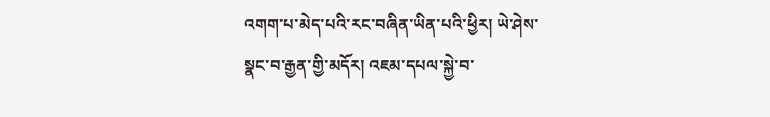འགག་པ་མེད་པའི་རང་བཞིན་ཡིན་པའི་ཕྱིར། ཡེ་ཤེས་སྣང་བ་རྒྱན་གྱི་མདོར། འཇམ་དཔལ་སྐྱེ་བ་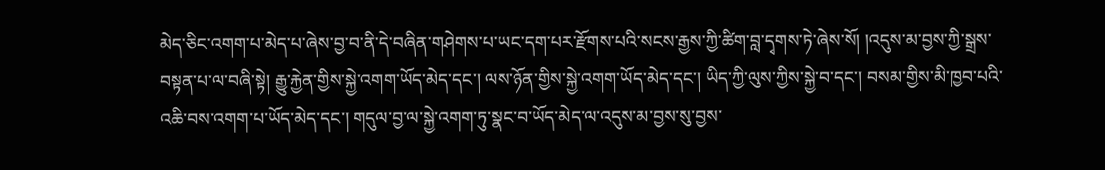མེད་ཅིང་འགག་པ་མེད་པ་ཞེས་བྱ་བ་ནི་དེ་བཞིན་གཤེགས་པ་ཡང་དག་པར་རྫོགས་པའི་སངས་རྒྱས་ཀྱི་ཚིག་བླ་དྭགས་ཏེ་ཞེས་སོ། །འདུས་མ་བྱས་ཀྱི་སྒྲས་བསྟན་པ་ལ་བཞི་སྟེ། རྒྱུ་རྐྱེན་གྱིས་སྐྱེ་འགག་ཡོད་མེད་དང་། ལས་ཉོན་གྱིས་སྐྱེ་འགག་ཡོད་མེད་དང་། ཡིད་ཀྱི་ལུས་ཀྱིས་སྐྱེ་བ་དང་། བསམ་གྱིས་མི་ཁྱབ་པའི་འཆི་བས་འགག་པ་ཡོད་མེད་དང་། གདུལ་བྱ་ལ་སྐྱེ་འགག་ཏུ་སྣང་བ་ཡོད་མེད་ལ་འདུས་མ་བྱས་སུ་བྱས་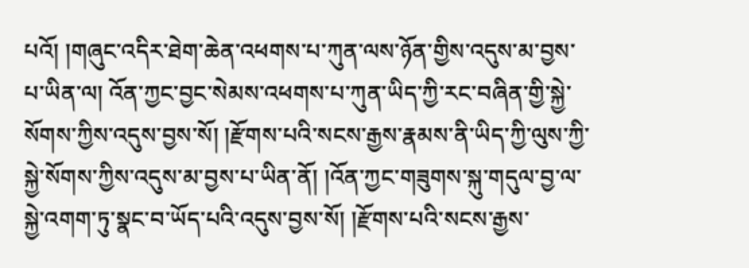པའོ། །གཞུང་འདིར་ཐེག་ཆེན་འཕགས་པ་ཀུན་ལས་ཉོན་གྱིས་འདུས་མ་བྱས་པ་ཡིན་ལ། འོན་ཀྱང་བྱང་སེམས་འཕགས་པ་ཀུན་ཡིད་ཀྱི་རང་བཞིན་གྱི་སྐྱེ་སོགས་ཀྱིས་འདུས་བྱས་སོ། །རྫོགས་པའི་སངས་རྒྱས་རྣམས་ནི་ཡིད་ཀྱི་ལུས་ཀྱི་སྐྱེ་སོགས་ཀྱིས་འདུས་མ་བྱས་པ་ཡིན་ནོ། །འོན་ཀྱང་གཟུགས་སྐུ་གདུལ་བྱ་ལ་སྐྱེ་འགག་ཏུ་སྣང་བ་ཡོད་པའི་འདུས་བྱས་སོ། །རྫོགས་པའི་སངས་རྒྱས་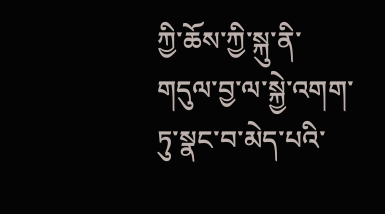ཀྱི་ཆོས་ཀྱི་སྐུ་ནི་གདུལ་བྱ་ལ་སྐྱེ་འགག་ཏུ་སྣང་བ་མེད་པའི་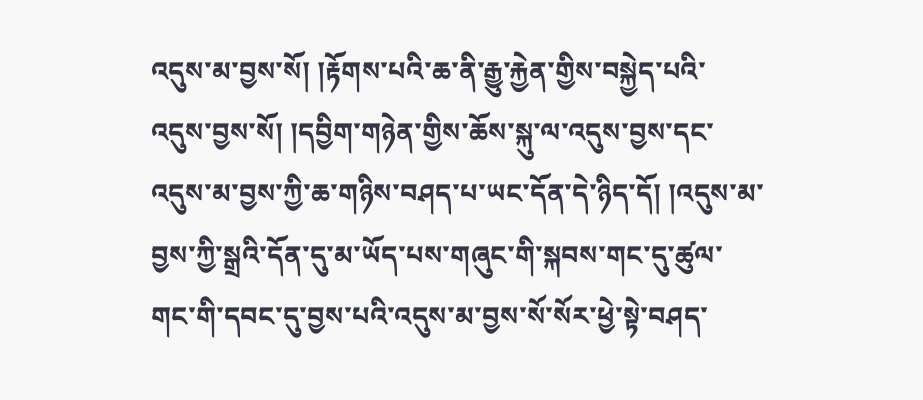འདུས་མ་བྱས་སོ། །རྟོགས་པའི་ཆ་ནི་རྒྱུ་རྐྱེན་གྱིས་བསྐྱེད་པའི་འདུས་བྱས་སོ། །དབྱིག་གཉེན་གྱིས་ཆོས་སྐུ་ལ་འདུས་བྱས་དང་འདུས་མ་བྱས་ཀྱི་ཆ་གཉིས་བཤད་པ་ཡང་དོན་དེ་ཉིད་དོ། །འདུས་མ་བྱས་ཀྱི་སྒྲའི་དོན་དུ་མ་ཡོད་པས་གཞུང་གི་སྐབས་གང་དུ་ཚུལ་གང་གི་དབང་དུ་བྱས་པའི་འདུས་མ་བྱས་སོ་སོར་ཕྱེ་སྟེ་བཤད་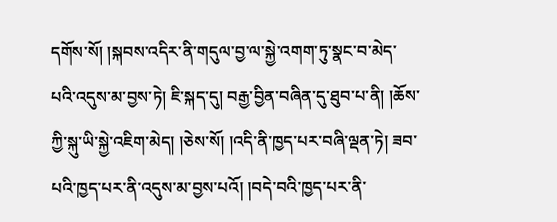དགོས་སོ། །སྐབས་འདིར་ནི་གདུལ་བྱ་ལ་སྐྱེ་འགག་ཏུ་སྣང་བ་མེད་པའི་འདུས་མ་བྱས་ཏེ། ཇི་སྐད་དུ། བརྒྱ་བྱིན་བཞིན་དུ་ཐུབ་པ་ནི། །ཆོས་ཀྱི་སྐུ་ཡི་སྐྱེ་འཇིག་མེད། །ཅེས་སོ། །འདི་ནི་ཁྱད་པར་བཞི་ལྡན་ཏེ། ཟབ་པའི་ཁྱད་པར་ནི་འདུས་མ་བྱས་པའོ། །བདེ་བའི་ཁྱད་པར་ནི་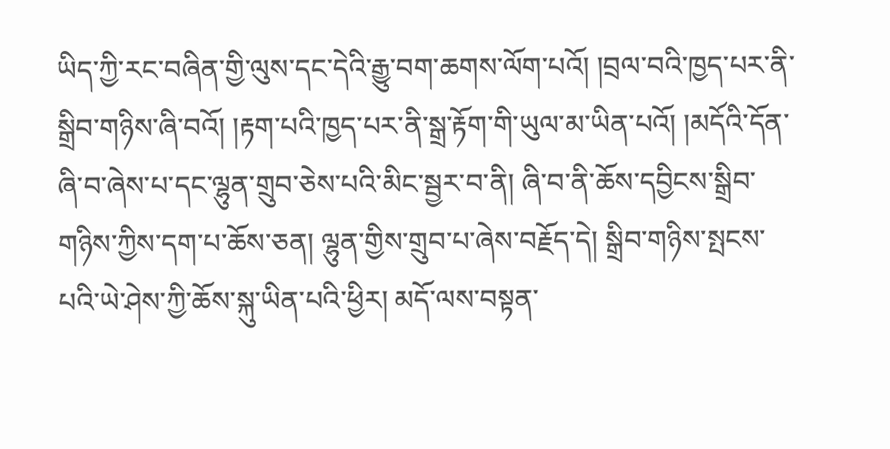ཡིད་ཀྱི་རང་བཞིན་གྱི་ལུས་དང་དེའི་རྒྱུ་བག་ཆགས་ལོག་པའོ། །བྲལ་བའི་ཁྱད་པར་ནི་སྒྲིབ་གཉིས་ཞི་བའོ། །རྟག་པའི་ཁྱད་པར་ནི་སྒྲ་རྟོག་གི་ཡུལ་མ་ཡིན་པའོ། །མདོའི་དོན་ཞི་བ་ཞེས་པ་དང་ལྷུན་གྲུབ་ཅེས་པའི་མིང་སྦྱར་བ་ནི། ཞི་བ་ནི་ཆོས་དབྱིངས་སྒྲིབ་གཉིས་ཀྱིས་དག་པ་ཆོས་ཅན། ལྷུན་གྱིས་གྲུབ་པ་ཞེས་བརྗོད་དེ། སྒྲིབ་གཉིས་སྤངས་པའི་ཡེ་ཤེས་ཀྱི་ཆོས་སྐུ་ཡིན་པའི་ཕྱིར། མདོ་ལས་བསྟན་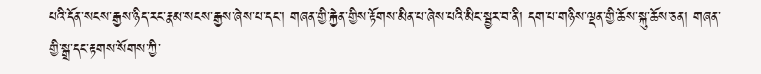པའི་དོན་སངས་རྒྱས་ཉིད་རང་རྣམ་སངས་རྒྱས་ཞེས་པ་དང་། གཞན་གྱི་རྐྱེན་གྱིས་རྟོགས་མིན་པ་ཞེས་པའི་མིང་སྦྱར་བ་ནི། དག་པ་གཉིས་ལྡན་གྱི་ཆོས་སྐུ་ཆོས་ཅན། གཞན་གྱི་སྒྲ་དང་རྟགས་སོགས་ཀྱི་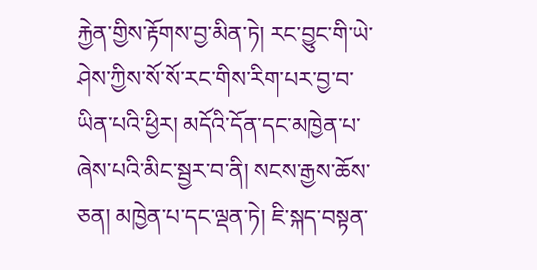རྐྱེན་གྱིས་རྟོགས་བྱ་མིན་ཏེ། རང་བྱུང་གི་ཡེ་ཤེས་ཀྱིས་སོ་སོ་རང་གིས་རིག་པར་བྱ་བ་ཡིན་པའི་ཕྱིར། མདོའི་དོན་དང་མཁྱེན་པ་ཞེས་པའི་མིང་སྦྱར་བ་ནི། སངས་རྒྱས་ཆོས་ཅན། མཁྱེན་པ་དང་ལྡན་ཏེ། ཇི་སྐད་བསྟན་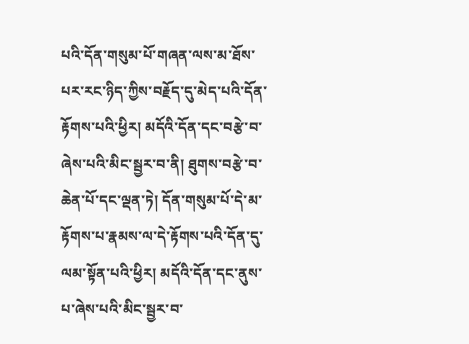པའི་དོན་གསུམ་པོ་གཞན་ལས་མ་ཐོས་པར་རང་ཉིད་ཀྱིས་བརྗོད་དུ་མེད་པའི་དོན་རྟོགས་པའི་ཕྱིར། མདོའི་དོན་དང་བརྩེ་བ་ཞེས་པའི་མིང་སྦྱར་བ་ནི། ཐུགས་བརྩེ་བ་ཆེན་པོ་དང་ལྡན་ཏེ། དོན་གསུམ་པོ་དེ་མ་རྟོགས་པ་རྣམས་ལ་དེ་རྟོགས་པའི་དོན་དུ་ལམ་སྟོན་པའི་ཕྱིར། མདོའི་དོན་དང་ནུས་པ་ཞེས་པའི་མིང་སྦྱར་བ་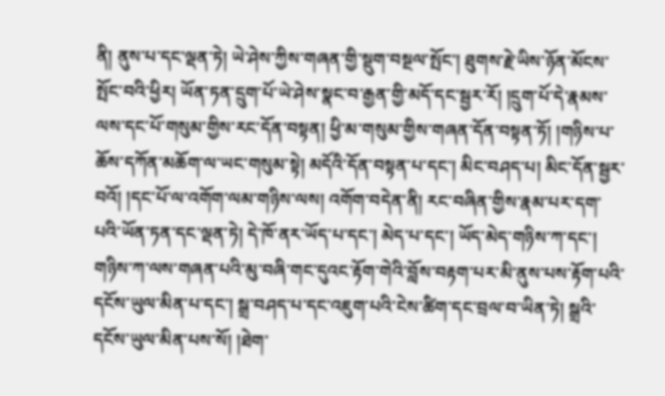ནི། ནུས་པ་དང་ལྡན་ཏེ། ཡེ་ཤེས་ཀྱིས་གཞན་གྱི་སྡུག་བསྔལ་སྤོང་། ཐུགས་རྗེ་ཡིས་ཉོན་མོངས་སྤོང་བའི་ཕྱིར། ཡོན་ཏན་དྲུག་པོ་ཡེ་ཤེས་སྣང་བ་རྒྱན་གྱི་མདོ་དང་སྦྱར་རོ། །དྲུག་པོ་དེ་རྣམས་ལས་དང་པོ་གསུམ་གྱིས་རང་དོན་བསྟན། ཕྱི་མ་གསུམ་གྱིས་གཞན་དོན་བསྟན་ཏོ། །གཉིས་པ་ཆོས་དཀོན་མཆོག་ལ་ཡང་གསུམ་སྟེ། མདོའི་དོན་བསྟན་པ་དང་། མིང་བཤད་པ། མིང་དོན་སྦྱར་བའོ། །དང་པོ་ལ་འགོག་ལམ་གཉིས་ལས། འགོག་བདེན་ནི། རང་བཞིན་གྱིས་རྣམ་པར་དག་པའི་ཡོན་ཏན་དང་ལྡན་ཏེ། དེ་ཁོ་ནར་ཡོད་པ་དང་། མེད་པ་དང་། ཡོད་མེད་གཉིས་ཀ་དང་། གཉིས་ཀ་ལས་གཞན་པའི་མུ་བཞི་གང་དུའང་རྟོག་གེའི་བློས་བརྟག་པར་མི་ནུས་པས་རྟོག་པའི་དངོས་ཡུལ་མིན་པ་དང་། སྒྲ་བཤད་པ་དང་འཇུག་པའི་ངེས་ཚིག་དང་བྲལ་བ་ཡིན་ཏེ། སྒྲའི་དངོས་ཡུལ་མིན་པས་སོ། །ཐེག་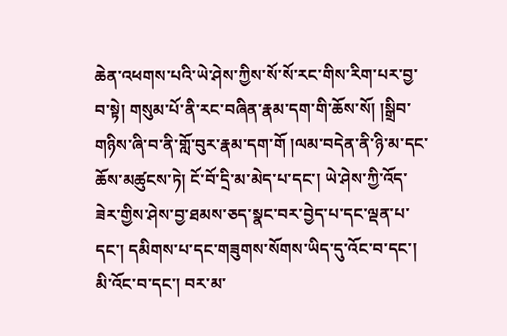ཆེན་འཕགས་པའི་ཡེ་ཤེས་ཀྱིས་སོ་སོ་རང་གིས་རིག་པར་བྱ་བ་སྟེ། གསུམ་པོ་ནི་རང་བཞིན་རྣམ་དག་གི་ཆོས་སོ། །སྒྲིབ་གཉིས་ཞི་བ་ནི་གློ་བུར་རྣམ་དག་གོ །ལམ་བདེན་ནི་ཉི་མ་དང་ཆོས་མཚུངས་ཏེ། ངོ་བོ་དྲི་མ་མེད་པ་དང་། ཡེ་ཤེས་ཀྱི་འོད་ཟེར་གྱིས་ཤེས་བྱ་ཐམས་ཅད་སྣང་བར་བྱེད་པ་དང་ལྡན་པ་དང་། དམིགས་པ་དང་གཟུགས་སོགས་ཡིད་དུ་འོང་བ་དང་། མི་འོང་བ་དང་། བར་མ་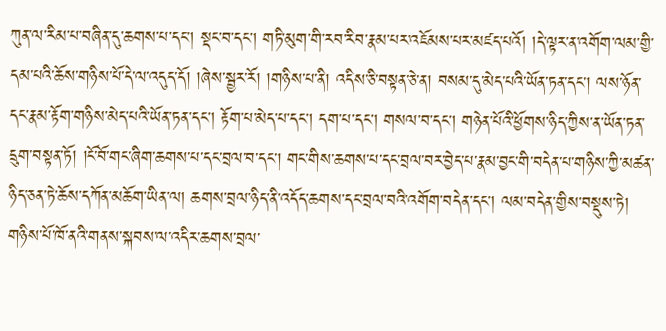ཀུན་ལ་རིམ་པ་བཞིན་དུ་ཆགས་པ་དང་། སྡང་བ་དང་། གཏི་མུག་གི་རབ་རིབ་རྣམ་པར་འཇོམས་པར་མཛད་པའོ། །དེ་ལྟར་ན་འགོག་ལམ་གྱི་དམ་པའི་ཆོས་གཉིས་པོ་དེ་ལ་འདུད་དོ། །ཞེས་སྦྱར་རོ། །གཉིས་པ་ནི། འདིས་ཅི་བསྟན་ཅེ་ན། བསམ་དུ་མེད་པའི་ཡོན་ཏན་དང་། ལས་ཉོན་དང་རྣམ་རྟོག་གཉིས་མེད་པའི་ཡོན་ཏན་དང་། རྟོག་པ་མེད་པ་དང་། དག་པ་དང་། གསལ་བ་དང་། གཉེན་པོའི་ཕྱོགས་ཉིད་ཀྱིས་ན་ཡོན་ཏན་དྲུག་བསྟན་ཏོ། །ངོ་བོ་གང་ཞིག་ཆགས་པ་དང་བྲལ་བ་དང་། གང་གིས་ཆགས་པ་དང་བྲལ་བར་བྱེད་པ་རྣམ་བྱང་གི་བདེན་པ་གཉིས་ཀྱི་མཚན་ཉིད་ཅན་ཏེ་ཆོས་དཀོན་མཆོག་ཡིན་ལ། ཆགས་བྲལ་ཉིད་ནི་འདོད་ཆགས་དང་བྲལ་བའི་འགོག་བདེན་དང་། ལམ་བདེན་གྱིས་བསྡུས་ཏེ། གཉིས་པོ་ཁོ་ནའི་གནས་སྐབས་ལ་འདིར་ཆགས་བྲལ་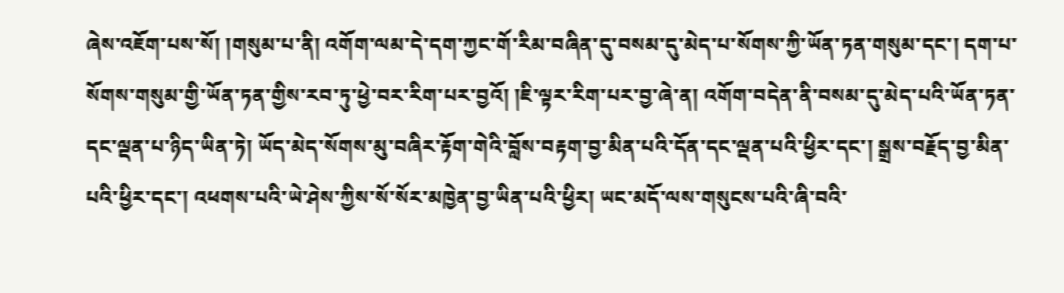ཞེས་འཇོག་པས་སོ། །གསུམ་པ་ནི། འགོག་ལམ་དེ་དག་ཀྱང་གོ་རིམ་བཞིན་དུ་བསམ་དུ་མེད་པ་སོགས་ཀྱི་ཡོན་ཏན་གསུམ་དང་། དག་པ་སོགས་གསུམ་གྱི་ཡོན་ཏན་གྱིས་རབ་ཏུ་ཕྱེ་བར་རིག་པར་བྱའོ། །ཇི་ལྟར་རིག་པར་བྱ་ཞེ་ན། འགོག་བདེན་ནི་བསམ་དུ་མེད་པའི་ཡོན་ཏན་དང་ལྡན་པ་ཉིད་ཡིན་ཏེ། ཡོད་མེད་སོགས་མུ་བཞིར་རྟོག་གེའི་བློས་བརྟག་བྱ་མིན་པའི་དོན་དང་ལྡན་པའི་ཕྱིར་དང་། སྒྲས་བརྗོད་བྱ་མིན་པའི་ཕྱིར་དང་། འཕགས་པའི་ཡེ་ཤེས་ཀྱིས་སོ་སོར་མཁྱེན་བྱ་ཡིན་པའི་ཕྱིར། ཡང་མདོ་ལས་གསུངས་པའི་ཞི་བའི་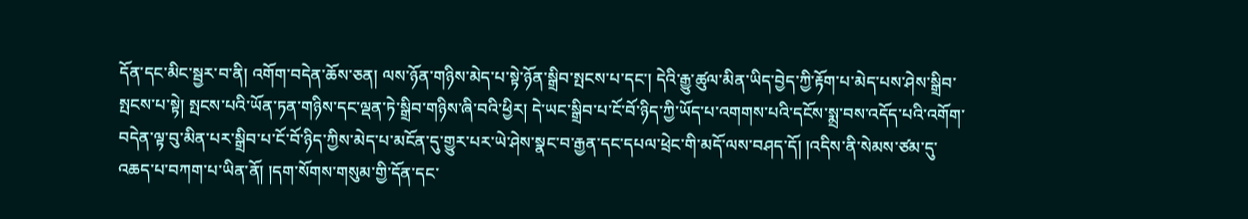དོན་དང་མིང་སྦྱར་བ་ནི། འགོག་བདེན་ཆོས་ཅན། ལས་ཉོན་གཉིས་མེད་པ་སྟེ་ཉོན་སྒྲིབ་སྤངས་པ་དང་། དེའི་རྒྱུ་ཚུལ་མིན་ཡིད་བྱེད་ཀྱི་རྟོག་པ་མེད་པས་ཤེས་སྒྲིབ་སྤངས་པ་སྟེ། སྤངས་པའི་ཡོན་ཏན་གཉིས་དང་ལྡན་ཏེ་སྒྲིབ་གཉིས་ཞི་བའི་ཕྱིར། དེ་ཡང་སྒྲིབ་པ་ངོ་བོ་ཉིད་ཀྱི་ཡོད་པ་འགགས་པའི་དངོས་སྨྲ་བས་འདོད་པའི་འགོག་བདེན་ལྟ་བུ་མིན་པར་སྒྲིབ་པ་ངོ་བོ་ཉིད་ཀྱིས་མེད་པ་མངོན་དུ་གྱུར་པར་ཡེ་ཤེས་སྣང་བ་རྒྱན་དང་དཔལ་ཕྲེང་གི་མདོ་ལས་བཤད་དོ། །འདིས་ནི་སེམས་ཙམ་དུ་འཆད་པ་བཀག་པ་ཡིན་ནོ། །དག་སོགས་གསུམ་གྱི་དོན་དང་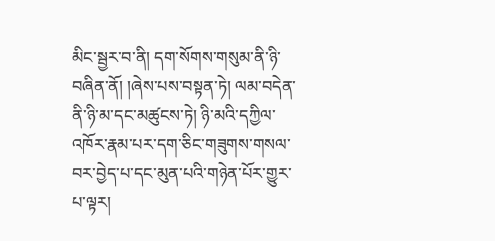མིང་སྦྱར་བ་ནི། དག་སོགས་གསུམ་ནི་ཉི་བཞིན་ནོ། །ཞེས་པས་བསྟན་ཏེ། ལམ་བདེན་ནི་ཉི་མ་དང་མཚུངས་ཏེ། ཉི་མའི་དཀྱིལ་འཁོར་རྣམ་པར་དག་ཅིང་གཟུགས་གསལ་བར་བྱེད་པ་དང་མུན་པའི་གཉེན་པོར་གྱུར་པ་ལྟར།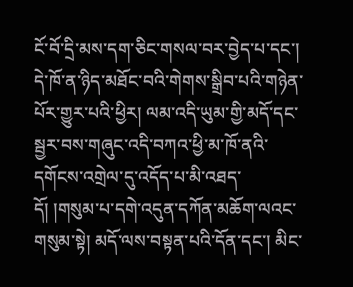ངོ་བོ་དྲི་མས་དག་ཅིང་གསལ་བར་བྱེད་པ་དང་། དེ་ཁོ་ན་ཉིད་མཐོང་བའི་གེགས་སྒྲིབ་པའི་གཉེན་པོར་གྱུར་པའི་ཕྱིར། ལམ་འདི་ཡུམ་གྱི་མདོ་དང་སྦྱར་བས་གཞུང་འདི་བཀའ་ཕྱི་མ་ཁོ་ནའི་དགོངས་འགྲེལ་དུ་འདོད་པ་མི་འཐད་དོ། །གསུམ་པ་དགེ་འདུན་དཀོན་མཆོག་ལའང་གསུམ་སྟེ། མདོ་ལས་བསྟན་པའི་དོན་དང་། མིང་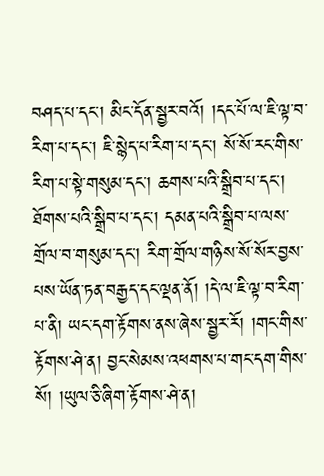བཤད་པ་དང་། མིང་དོན་སྦྱར་བའོ། །དང་པོ་ལ་ཇི་ལྟ་བ་རིག་པ་དང་། ཇི་སྙེད་པ་རིག་པ་དང་། སོ་སོ་རང་གིས་རིག་པ་སྟེ་གསུམ་དང་། ཆགས་པའི་སྒྲིབ་པ་དང་། ཐོགས་པའི་སྒྲིབ་པ་དང་། དམན་པའི་སྒྲིབ་པ་ལས་གྲོལ་བ་གསུམ་དང་། རིག་གྲོལ་གཉིས་སོ་སོར་བྱས་པས་ཡོན་ཏན་བརྒྱད་དང་ལྡན་ནོ། །དེ་ལ་ཇི་ལྟ་བ་རིག་པ་ནི། ཡང་དག་རྟོགས་ནས་ཞེས་སྦྱར་རོ། །གང་གིས་རྟོགས་ཤེ་ན། བྱང་སེམས་འཕགས་པ་གང་དག་གིས་སོ། །ཡུལ་ཅི་ཞིག་རྟོགས་ཤེ་ན།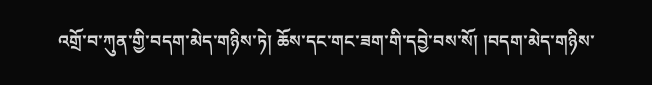འགྲོ་བ་ཀུན་གྱི་བདག་མེད་གཉིས་ཏེ། ཆོས་དང་གང་ཟག་གི་དབྱེ་བས་སོ། །བདག་མེད་གཉིས་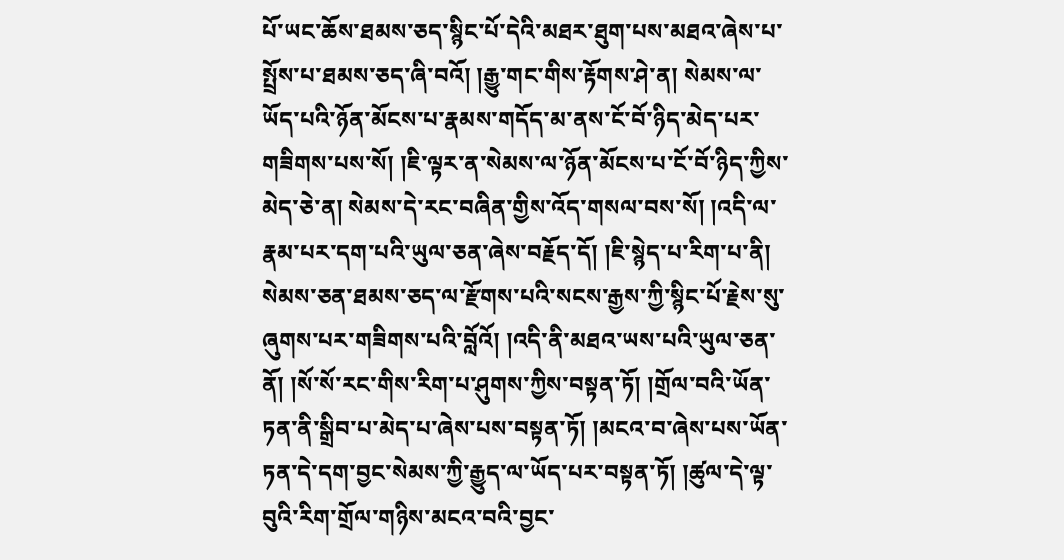པོ་ཡང་ཆོས་ཐམས་ཅད་སྙིང་པོ་དེའི་མཐར་ཐུག་པས་མཐའ་ཞེས་པ་སྤྲོས་པ་ཐམས་ཅད་ཞི་བའོ། །རྒྱུ་གང་གིས་རྟོགས་ཤེ་ན། སེམས་ལ་ཡོད་པའི་ཉོན་མོངས་པ་རྣམས་གདོད་མ་ནས་ངོ་བོ་ཉིད་མེད་པར་གཟིགས་པས་སོ། །ཇི་ལྟར་ན་སེམས་ལ་ཉོན་མོངས་པ་ངོ་བོ་ཉིད་ཀྱིས་མེད་ཅེ་ན། སེམས་དེ་རང་བཞིན་གྱིས་འོད་གསལ་བས་སོ། །འདི་ལ་རྣམ་པར་དག་པའི་ཡུལ་ཅན་ཞེས་བརྗོད་དོ། །ཇི་སྙེད་པ་རིག་པ་ནི། སེམས་ཅན་ཐམས་ཅད་ལ་རྫོགས་པའི་སངས་རྒྱས་ཀྱི་སྙིང་པོ་རྗེས་སུ་ཞུགས་པར་གཟིགས་པའི་བློའོ། །འདི་ནི་མཐའ་ཡས་པའི་ཡུལ་ཅན་ནོ། །སོ་སོ་རང་གིས་རིག་པ་ཤུགས་ཀྱིས་བསྟན་ཏོ། །གྲོལ་བའི་ཡོན་ཏན་ནི་སྒྲིབ་པ་མེད་པ་ཞེས་པས་བསྟན་ཏོ། །མངའ་བ་ཞེས་པས་ཡོན་ཏན་དེ་དག་བྱང་སེམས་ཀྱི་རྒྱུད་ལ་ཡོད་པར་བསྟན་ཏོ། །ཚུལ་དེ་ལྟ་བུའི་རིག་གྲོལ་གཉིས་མངའ་བའི་བྱང་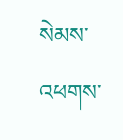སེམས་འཕགས་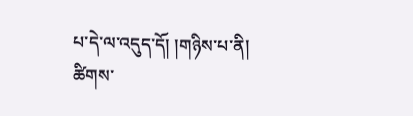པ་དེ་ལ་འདུད་དོ། །གཉིས་པ་ནི། ཚིགས་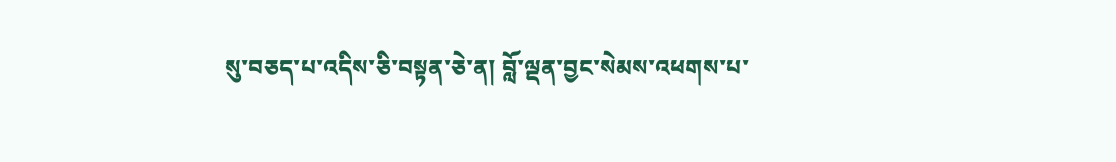སུ་བཅད་པ་འདིས་ཅི་བསྟན་ཅེ་ན། བློ་ལྡན་བྱང་སེམས་འཕགས་པ་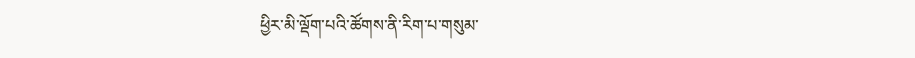ཕྱིར་མི་ལྡོག་པའི་ཚོགས་ནི་རིག་པ་གསུམ་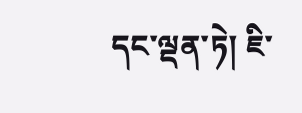དང་ལྡན་ཏེ། ཇི་